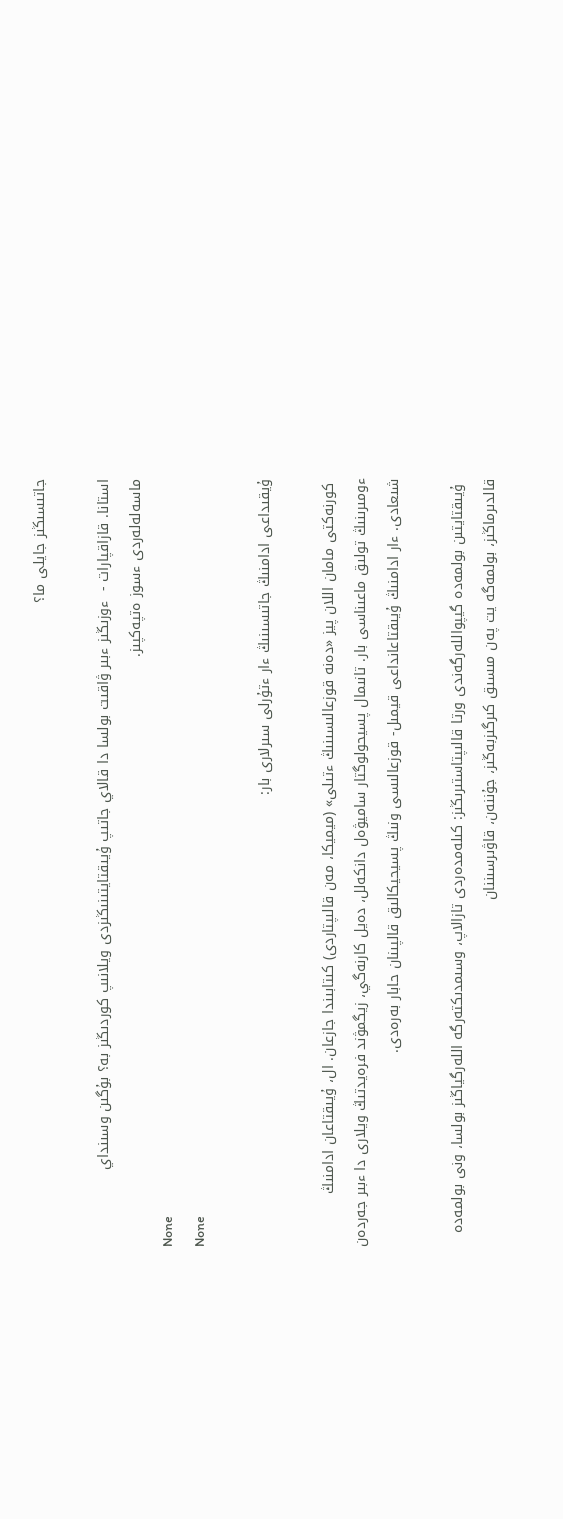جاتىسىڭىز جايلى ما؟

استانا. قازاقپارات -  ءوزىڭىز ءبىر ۋاقىت بولسا دا قالاي جاتىپ ۇيىقتايتىنىڭىزدى ويلانىپ كوردىڭىز بە؟ بۇگىن وسىنداي ماسەلەلەردى ءسوز ەتپەكپىز.
None
None

ۇيقىداعى ادامنىڭ جاتىسىنىڭ ءار ءتۇرلى سىرلارى بار:

 كورنەكتى مامان اللان پيز «دەنە قوزعالىسىنىڭ ءتىلى» (ميميكا، مەن قالىپتاردى) كىتابىندا جازعان. ال، ۇيىقتاعان ادامنىڭ ءومىرىنىڭ تولىق ماعىناسى بار. تانىمال پسيحولوگتار ساميۋەل دانكەلل، دەيل كارنەگي، زيگمۋند فرەيدتىڭ ويلارى دا ءبىر جەردەن شىعادى. ءار ادامنىڭ ۇيىقتاعانداعى قيمىل- قوزعالىسى ونىڭ پسيحيكالىق قالپىنان حابار بەرەدى.

 ۇيىقتايتىن بولمەدە گيپواللەرگەندى ورتا قالىپتاستىرىڭىز: كىلەمدەردى تازالاپ، وسىمدىكتەرگە اللەرگياڭىز بولسا، ونى بولمەدە قالدىرماڭىز، بولمەگە يت پەن مىسىق كىرگىزبەڭىز، جۇننەن، قاۋىرسىننان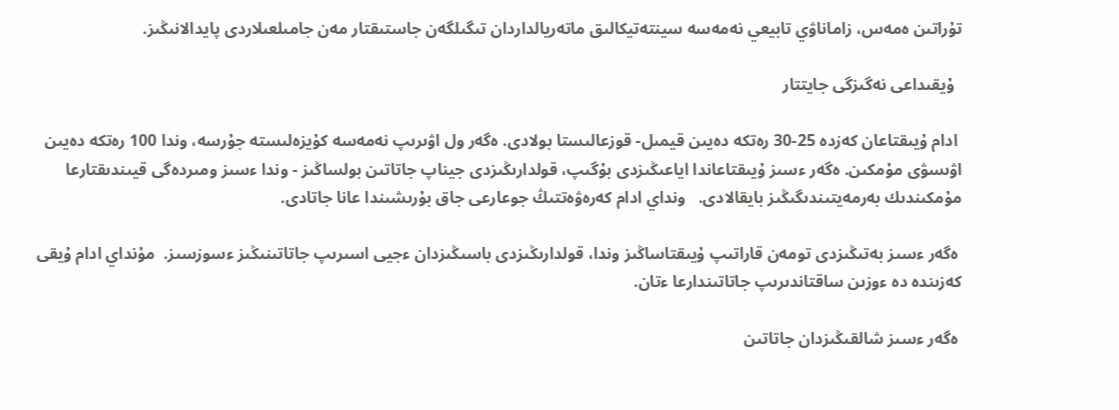تۇراتىن ەمەس، زاماناۋي تابيعي نەمەسە سينتەتيكالىق ماتەريالداردان تىگىلگەن جاستىقتار مەن جامىلعىلاردى پايدالانىڭىز.

  ۇيقىداعى نەگىزگى جايتتار

 ادام ۇيىقتاعان كەزدە 25-30 رەتكە دەيىن قيمىل- قوزعالىستا بولادى. ەگەر ول اۋىرىپ نەمەسە كۇيزەلىستە جۇرسە، وندا 100 رەتكە دەيىن اۋىسۋى مۇمكىن. ەگەر ءسىز ۇيىقتاعاندا اياعىڭىزدى بۇگىپ، قولدارىڭىزدى جيناپ جاتاتىن بولساڭىز - وندا ءسىز ومىردەگى قيىندىقتارعا مۇمكىندىك بەرمەيتىندىگىڭىز بايقالادى.   ونداي ادام كەرەۋەتتىڭ جوعارعى جاق بۇرىشىندا عانا جاتادى.

 ەگەر ءسىز بەتىڭىزدى تومەن قاراتىپ ۇيىقتاساڭىز وندا، قولدارىڭىزدى باسىڭىزدان ءجيى اسىرىپ جاتاتىنىڭىز ءسوزسىز.  مۇنداي ادام ۇيقى كەزىندە دە ءوزىن ساقتاندىرىپ جاتاتىندارعا ءتان.

 ەگەر ءسىز شالقىڭىزدان جاتاتىن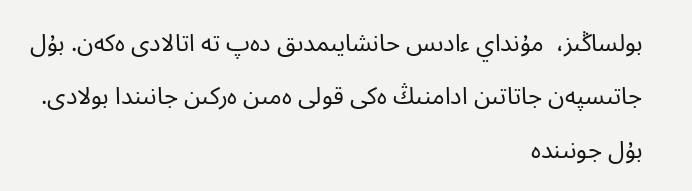بولساڭىز،  مۇنداي ءادىس حانشايىمدىق دەپ تە اتالادى ەكەن. بۇل جاتىسپەن جاتاتىن ادامنىڭ ەكى قولى ەمىن ەركىن جانىندا بولادى. بۇل جونىندە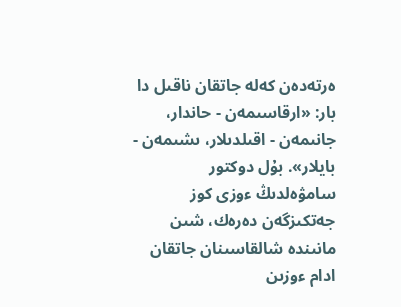ەرتەدەن كەلە جاتقان ناقىل دا بار: «ارقاسىمەن - حاندار، جانىمەن - اقىلدىلار، ىشىمەن - بايلار». بۇل دوكتور سامۋەلدىڭ ءوزى كوز جەتكىزگەن دەرەك، شىن مانىندە شالقاسىنان جاتقان ادام ءوزىن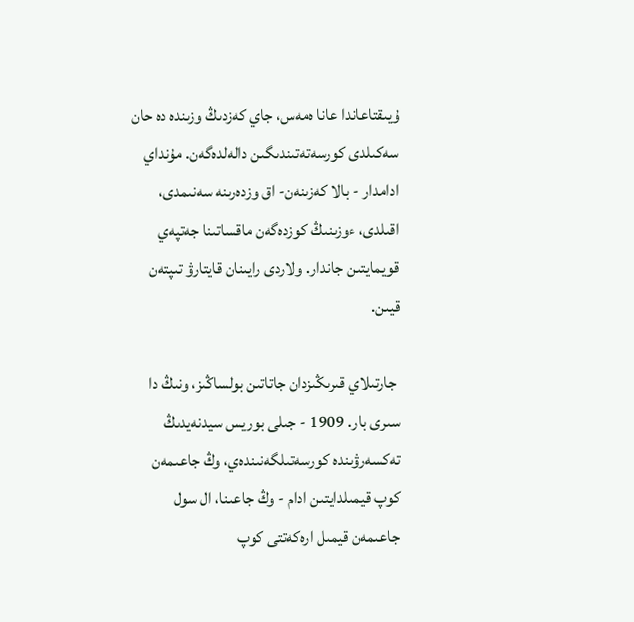ۇيىقتاعاندا عانا ەمەس، جاي كەزدىڭ وزىندە دە حان سەكىلدى كورسەتەتىندىگىن دالەلدەگەن. مۇنداي ادامدار - بالا كەزىنەن- اق وزدەرىنە سەنىمدى، اقىلدى، ءوزىنىڭ كوزدەگەن ماقساتىنا جەتپەي قويمايتىن جاندار. ولاردى رايىنان قايتارۋ تىپتەن قيىن.

 جارتىلاي قىرىڭىزدان جاتاتىن بولساڭىز، ونىڭ دا سىرى بار. 1909 - جىلى بوريس سيدنەيدىڭ تەكسەرۋىندە كورسەتىلگەنىندەي، وڭ جاعىمەن كوپ قيمىلدايتىن ادام - وڭ جاعىنا، ال سول جاعىمەن قيمىل ارەكەتتى كوپ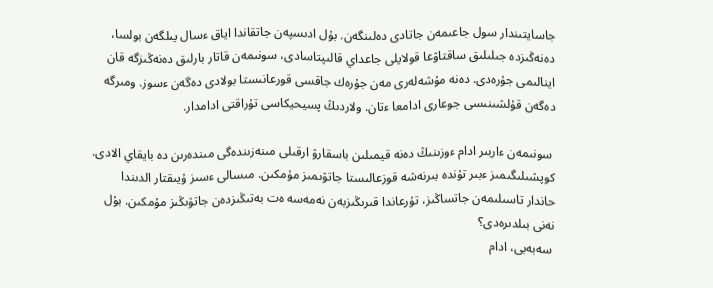جاسايتىندار سول جاعىمەن جاتادى دەلىنگەن. بۇل ادىسپەن جاتقاندا اياق ءسال يىلگەن بولسا، دەنەڭىزدە جىلىلىق ساقتاۋعا قولايلى جاعداي قالىپتاسادى، سونىمەن قاتار بارلىق دەنەڭىزگە قان اينالىمى جۇرەدى. دەنە مۇشەلەرى مەن جۇرەك جاقسى قورعانىستا بولادى دەگەن ءسوز. ومىرگە دەگەن قۇلشىنىسى جوعارى ادامعا ءتان. ولاردىڭ پسيحيكاسى تۇراقتى ادامدار.

 سونىمەن ءاربىر ادام ءوزىنىڭ دەنە قيمىلىن باسقارۋ ارقىلى مىنەزىندەگى مىندەرىن دە بايقاي الادى. كوپشىلىگىمىز ءبىر تۇندە بىرنەشە قوزعالىستا جاتۋىمىز مۇمكىن. مىسالى ءسىز ۇيىقتار الدىندا حاندار تاسىلىمەن جاتساڭىز، تۇرعاندا قىرىڭىزبەن نەمەسە ەت بەتىڭىزدەن جاتۋىڭىز مۇمكىن. بۇل نەنى بىلدىرەدى؟
 سەبەبى، ادام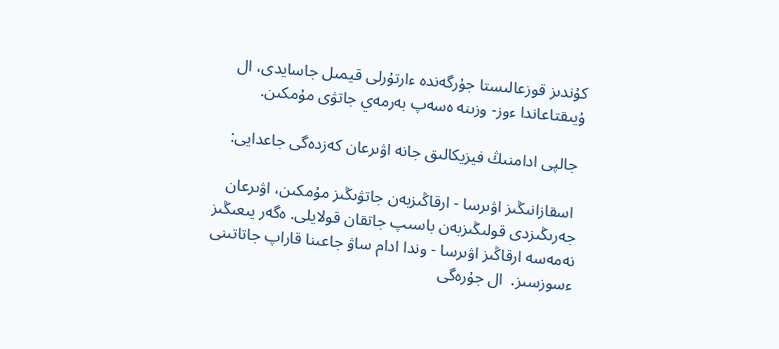كۇندىز قوزعالىستا جۇرگەندە ءارتۇرلى قيمىل جاسايدى، ال ۇيىقتاعاندا ءوز- وزىنە ەسەپ بەرمەي جاتۋى مۇمكىن.

 جالپى ادامنىڭ فيزيكالىق جانە اۋىرعان كەزدەگى جاعدايى:

 اسقازانىڭىز اۋىرسا - ارقاڭىزبەن جاتۋىڭىز مۇمكىن، اۋىرعان جەرىڭىزدى قولىڭىزبەن باسىپ جاتقان قولايلى. ەگەر يىعىڭىز نەمەسە ارقاڭىز اۋىرسا - وندا ادام ساۋ جاعىنا قاراپ جاتاتىنى ءسوزسىز.  ال جۇرەگى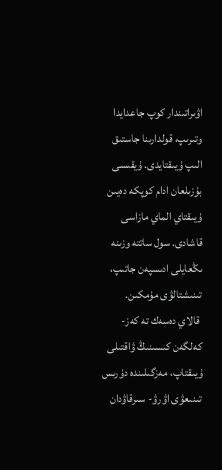اۋىراتىندار كوپ جاعدايدا وتىرىپ، قولدارىنا جاستىق الىپ ۇيىقتايدى. ۇيقىسى بۇزىلعان ادام كوپكە دەيىن ۇيىقتاي الماي مازاسى قاشادى. سول ساتتە وزىنە ىڭعايلى ادىسپەن جاتىپ، تىنىشتالۋى مۇمكىن.
 قالاي دەسەك تە كەز- كەلگەن كىسىنىڭ ۋاقتىلى ۇيىقتاپ، مەزگىلىندە دۇرىس تىنىعۋى اۋرۋ- سىرقاۋدان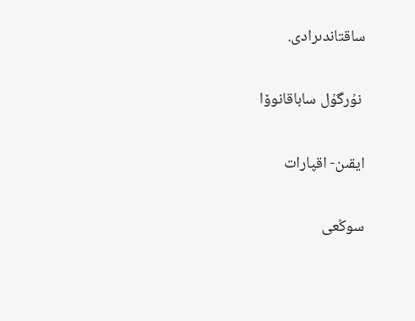ساقتاندىرادى.

 نۇرگۇل ساباقانوۆا

ايقىن- اقپارات

سوڭعى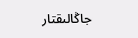جاڭالىقتار